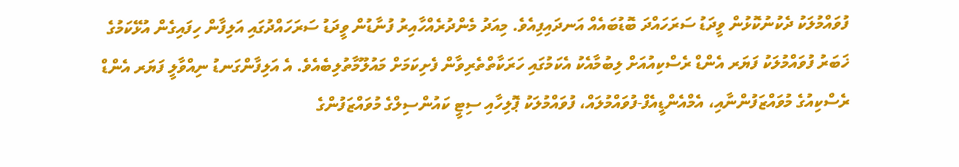ފުވައްމުލަކު ދެކުނުކޮޅުން ވީދަޑު ސަރަހައްދަ ބޮޑުބައެއް އަނދައިފިއެވެ. މިއަދު މެންދުރެއްހާއިރު ފުނާޑުން ވީދަޑު ސަރަހައްދުގައި އަލިފާން ހިފައިގެން އުޅޭކަމުގެ ޚަބަރު ފުވައްމުލަކު ފަޔަރ އެންޑް ރެސްކިއުއަށް ލިބުމާއެކު އެކަމުގައި ހަރަކާތްތެރިވާން ފެށިކަމަށް މައުލޫމާތުލިބެއެވެ. އެ އަލިފާންގަނޑު ނިއްވާލީ ފަޔަރ އެންޑް ރެސްކިއުގެ މުވައްޒަފުންނާއި، އެމްއެންޑީއެފް-ފުވައްމުލައް، ފުވައްމުލަކު ޕޮލިހާއި ސިޓީ ކައުންސިލްގެ މުވައްޒަފުންގެ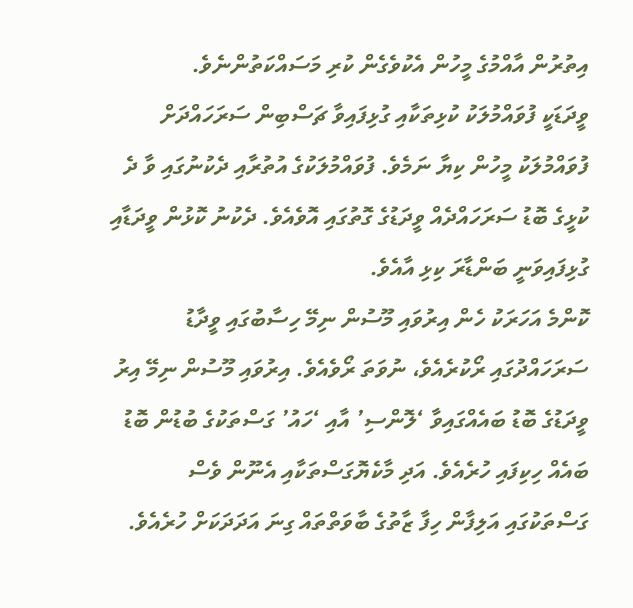އިތުރުން އާއްމުގެ މީހުން އެކުވެގެން ކުރި މަސައްކަތުންނެވެ.
ވީދަޑަކީ ފުވައްމުލަކު ކުޅިތަކާއި ގުޅިފައިވާ ޗަސްބިން ސަރަހައްދަށް ފުވައްމުލަކު މީހުން ކިޔާ ނަމެވެ. ފުވައްމުލަކުގެ އުތުރާއި ދެކުނުގައި ވާ ދެ ކުޅީގެ ބޮޑު ސަރަހައްދެއް ވީދަޑުގެ ގޮތުގައި އޮވެއެވެ. ދެކުނު ކޮޅުން ވީދަޑާއި ގުޅިފައިވަނީ ބަންޑާރަ ކިޅި އާއެވެ.
ކޮންމެ އަހަރަކު ހެން އިރުވައި މޫސުން ނިމޭ ހިސާބުގައި ވީދާޑު ސަރަހައްދުގައި ރޯކުރެއެވެ، ނުވަތަ ރޯވެއެވެ. އިރުވައި މޫސުން ނިމޭ އިރު ވީދަޑުގެ ބޮޑު ބައެއްގައިވާ ‘ލޮންސި’ އާއި ‘ހައު’ ގަސްތަކުގެ ބުޑުން ބޮޑު ބައެއް ހިކިފައި ހުރެއެވެ. އަދި މާކެޔޮގަސްތަކާއި އެނޫން ވެސް ގަސްތަކުގައި އަލިފާން ހިފާ ޒާތުގެ ބާވަތްތައް ގިނަ އަދަދަކަށް ހުރެއެވެ.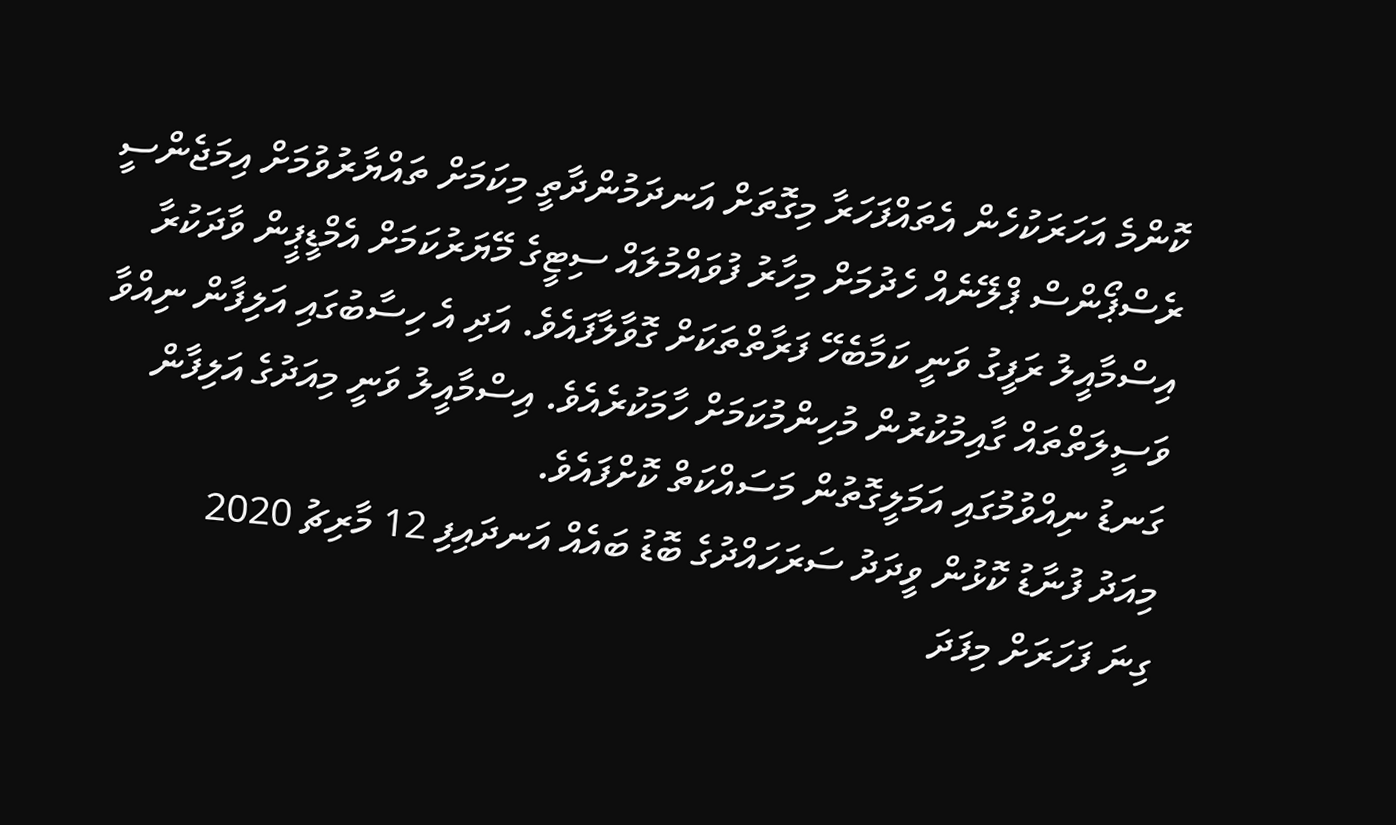ކޮންމެ އަހަރަކުހެން އެތައްފަހަރާ މިގޮތަށް އަނދަމުންދާތީ މިކަމަށް ތައްޔާރުވުމަށް އިމަޖެންސީ ރެސްޕޯންސް ޕްލޭނެއް ހެދުމަށް މިހާރު ފުވައްމުލައް ސިޓީގެ މޭޔަރުކަމަށް އެމްޑީޕީން ވާދަކުރާ އިސްމާއީލު ރަފީގު ވަނީ ކަމާބެހޭ ފަރާތްތަކަށް ގޮވާލާފައެވެ. އަދި އެ ހިސާބުގައި އަލިފާން ނިއްވާ ވަސީލަތްތައް ގާއިމުކުރުން މުހިންމުކަމަށް ހާމަކުރެއެވެ. އިސްމާއީލު ވަނީ މިއަދުގެ އަލިފާން ގަނޑު ނިއްވުމުގައި އަމަލީގޮތުން މަސައްކަތް ކޮށްފައެވެ.
މިއަދު ފުނާޑު ކޮޅުން ވީދަދު ސަރަހައްދުގެ ބޮޑު ބައެއް އަނދައިފި 12 މާރިޗު 2020
ގިނަ ފަހަރަށް މިފަދަ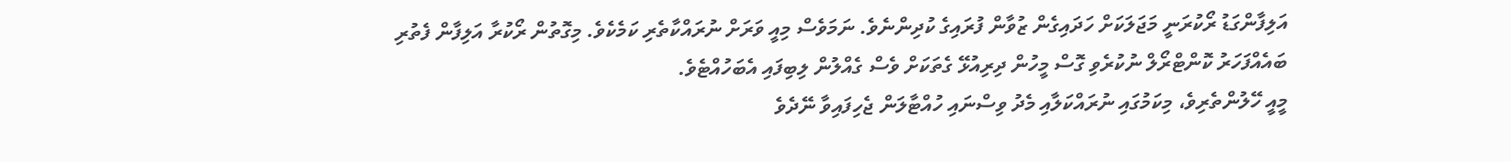އަލިފާންގަޑު ރޯކުރަނީ މަޖަލަކަށް ހަދައިގެން ޒުވާން ފުރައިގެ ކުދިންނެވެ. ނަމަވެސް މިއީ ވަރަށް ނުރައްކާތެރި ކަމެކެވެ. މިގޮތުން ރޯކުރާ އަލިފާން ފެތުރި ބައެއްފަހަރު ކޮންޓްރޯލް ނުކުރެވި ގޮސް މީހުން ދިރިއުޅޭ ގެތަކަށް ވެސް ގެއްލުން ލިބިފައި އެބަހުއްޓެވެ.
މީއީ ހޭލުންތެރިވެ، މިކަމުގައި ނުރައްކަލާއި މެދު ވިސްނައި ހުއްޓާލަން ޖެހިފައިވާ ނޭދެވެ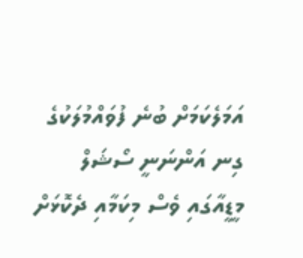އަމަލެކަމަށް ބުނެ ފުވައްމުލަކުގެ ގިނ އަންނަނީ ސޯޝަލް މީޑީއާގައި ވެސް މިކަމާއި ދެކޮޅަށް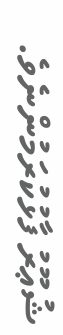ޝުޢޫރު ފާޅުކުރަމުންނެވެ.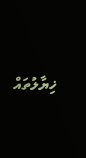ޚިޔާލުތައް